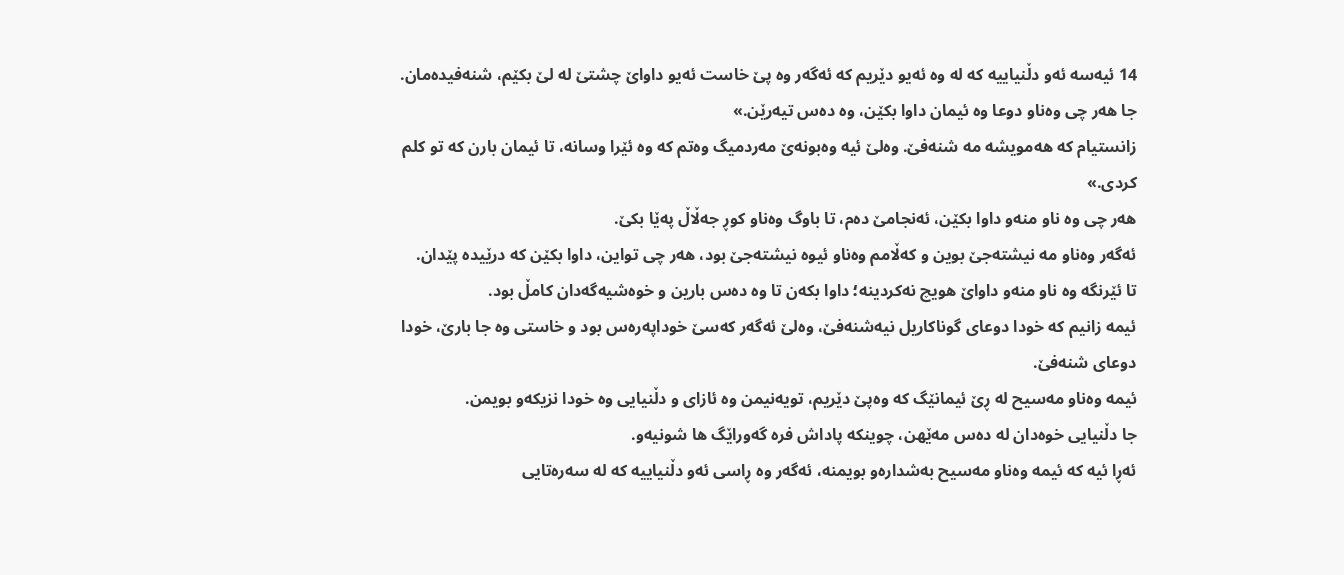14 ئیەسه ئەو دڵنیاییه که له وه ئەیو دێریم که ئەگەر وه پێ خاست ئەیو داواێ چشتێ له لێ بکێم، شنەفیدەمان.
جا هەر چی وەناو دوعا وه ئیمان داوا بکێن، وه دەس تیەرێن.»
زانستیام که هەمویشه مه شنەفێ. وەلێ ئیه وەبونەێ مەردمیگ وەتم که وه ئێرا وسانه، تا ئیمان بارن که تو کلم کردی.»
هەر چی وه ناو منەو داوا بکێن، ئەنجامێ دەم، تا باوگ وەناو کوڕ جەڵاڵ پەێا بکێ.
ئەگەر وەناو مه نیشتەجێ بوین و کەڵامم وەناو ئیوه نیشتەجێ بود، هەر چی تواین، داوا بکێن که درێیده پێدان.
تا ئێرنگه وه ناو منەو داواێ هویچ نەکردینه؛ داوا بکەن تا وه دەس بارین و خوەشیەگەدان کامڵ بود.
ئیمه زانیم که خودا دوعای گوناکاریل نیەشنەفێ، وەلێ ئەگەر کەسێ خوداپەرەس بود و خاستی وه جا بارێ، خودا دوعای شنەفێ.
ئیمه وەناو مەسیح له ڕێ ئیمانێگ که وەپێ دێریم، تویەنيمن وه ئازای و دڵنیایی وه خودا نزیکەو بویمن.
جا دڵنیایی خوەدان له دەس مەێهن، چوینکه پاداش فره گەوراێگ ها شونیەو.
ئەڕا ئیه که ئیمه وەناو مەسیح بەشدارەو بویمنه، ئەگەر وه ڕاسی ئەو دڵنیاییه که له سەرەتایی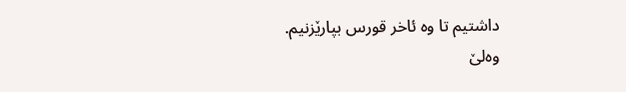داشتیم تا وه ئاخر قورس بپارێزنیم.
وەلێ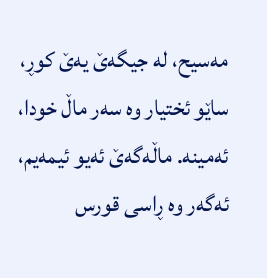مەسیح، له جیگەێ یەێ کوڕ، ساێو ئختیار وه سەر ماڵ خودا، ئەمینە. ماڵەگەێ ئەیو ئیمەیم، ئەگەر وه ڕاسی قورس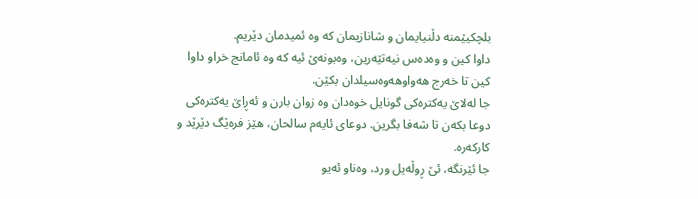بلچکیێمنه دڵنیایمان و شانازیمان که وه ئمیدمان دێریم.
داوا کین و وەدەس نیەتێەرین، وەبونەێ ئیه که وه ئامانج خراو داوا کین تا خەرج هەواوهەوەسیلدان بکێن.
جا لەلاێ یەکترەکی گونایل خوەدان وه زوان بارن و ئەڕاێ یەکترەکی دوعا بکەن تا شەفا بگرین. دوعای ئایەم سالحان، هێز فرەێگ دێرێد و کارکەره.
جا ئێرنگه، ئێ ڕوڵەیل ورد، وەناو ئەیو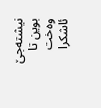نیشتەجێ بوین تا وەخت ئاشکرا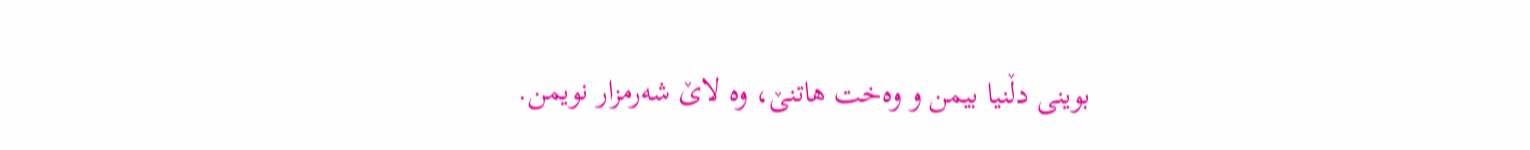بوینی دڵنیا بیمن و وەخت هاتنێ، وه لاێ شەرمزار نویمن.